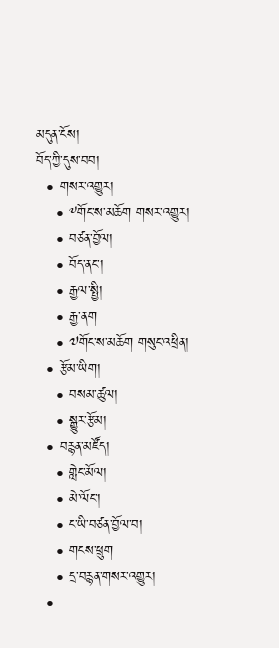མདུན་ངོས།
བོད་ཀྱི་དུས་བབ།
  • གསར་འགྱུར།
    • ༸གོང་ས་མཆོག གསར་འགྱུར།
    • བཙན་བྱོལ།
    • བོད་ནང་།
    • རྒྱལ་སྤྱི།
    • རྒྱ་ནག
    • ༧གོང་ས་མཆོག གསུང་འཕྲིན།
  • རྩོམ་ཡིག།
    • བསམ་ཚུལ།
    • སྒྱུར་རྩོམ།
  • བརྙན་མཛོད།
    • གླེང་མོལ།
    • མེ་ལོང་།
    • ང་ཡི་བཙན་བྱོལ་བ།
    • གངས་ཕྲུག
    • དྲ་བརྙན་གསར་འགྱུར།
  •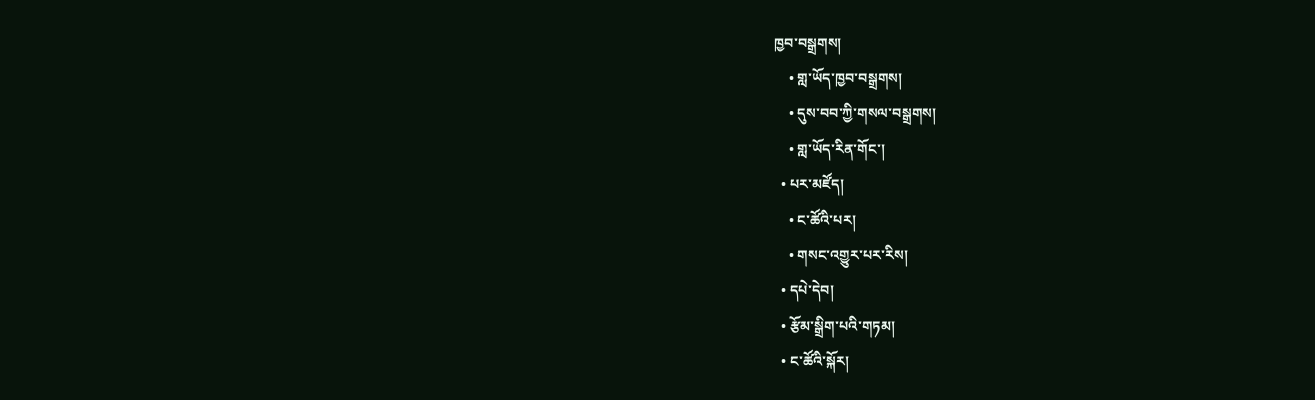ཁྱབ་བསྒྲགས།
    • གླ་ཡོད་ཁྱབ་བསྒྲགས།
    • དུས་བབ་ཀྱི་གསལ་བསྒྲགས།
    • གླ་ཡོད་རིན་གོང་།
  • པར་མཛོད།
    • ང་ཚོའི་པར།
    • གསང་འགྱུར་པར་རིས།
  • དཔེ་དེབ།
  • རྩོམ་སྒྲིག་པའི་གཏམ།
  • ང་ཚོའི་སྐོར།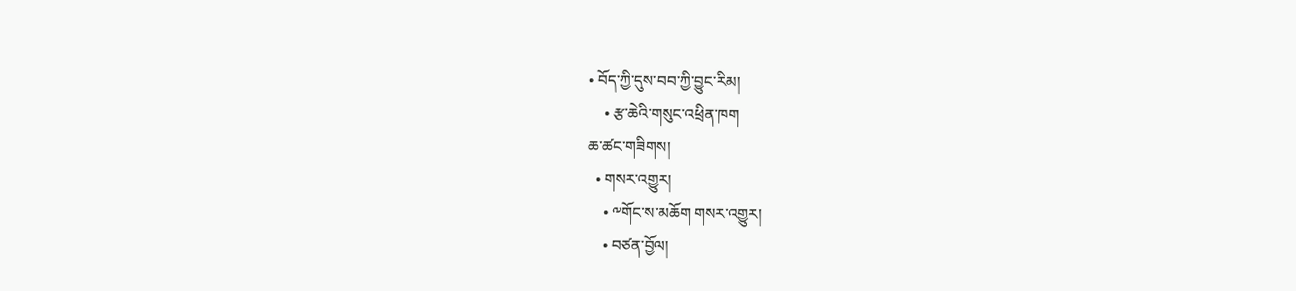• བོད་ཀྱི་དུས་བབ་ཀྱི་བྱུང་རིམ།
    • རྩ་ཆེའི་གསུང་འཕྲིན་ཁག
ཆ་ཚང་གཟིགས།
  • གསར་འགྱུར།
    • ༸གོང་ས་མཆོག གསར་འགྱུར།
    • བཙན་བྱོལ།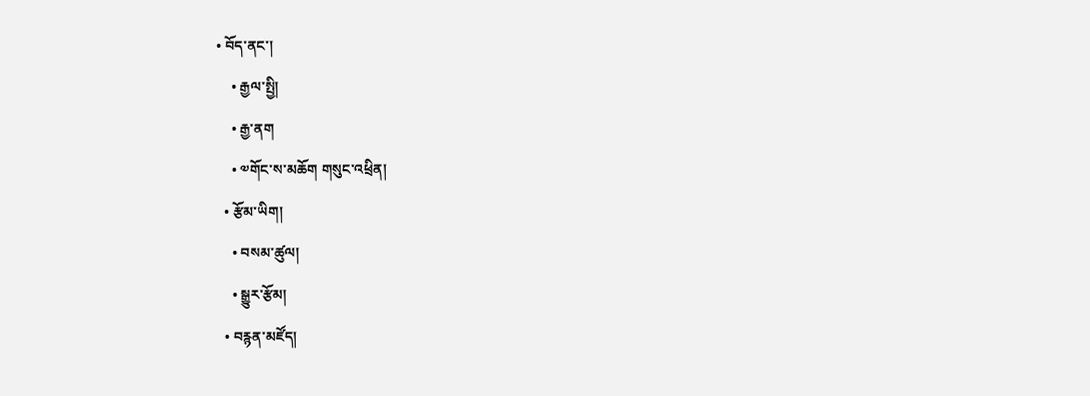• བོད་ནང་།
    • རྒྱལ་སྤྱི།
    • རྒྱ་ནག
    • ༧གོང་ས་མཆོག གསུང་འཕྲིན།
  • རྩོམ་ཡིག།
    • བསམ་ཚུལ།
    • སྒྱུར་རྩོམ།
  • བརྙན་མཛོད།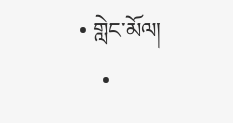• གླེང་མོལ།
    •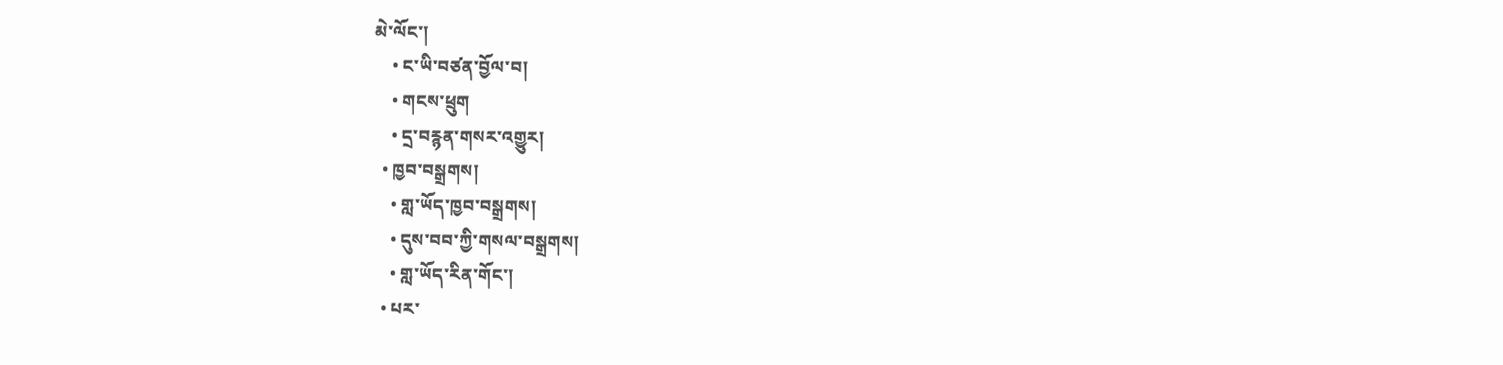མེ་ལོང་།
    • ང་ཡི་བཙན་བྱོལ་བ།
    • གངས་ཕྲུག
    • དྲ་བརྙན་གསར་འགྱུར།
  • ཁྱབ་བསྒྲགས།
    • གླ་ཡོད་ཁྱབ་བསྒྲགས།
    • དུས་བབ་ཀྱི་གསལ་བསྒྲགས།
    • གླ་ཡོད་རིན་གོང་།
  • པར་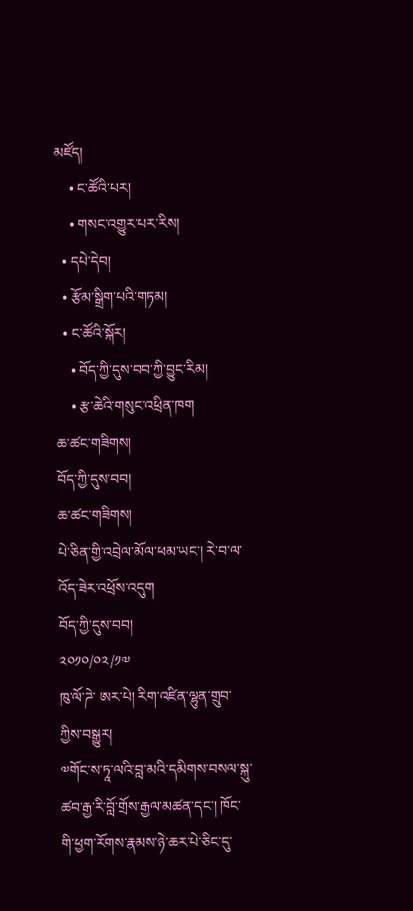མཛོད།
    • ང་ཚོའི་པར།
    • གསང་འགྱུར་པར་རིས།
  • དཔེ་དེབ།
  • རྩོམ་སྒྲིག་པའི་གཏམ།
  • ང་ཚོའི་སྐོར།
    • བོད་ཀྱི་དུས་བབ་ཀྱི་བྱུང་རིམ།
    • རྩ་ཆེའི་གསུང་འཕྲིན་ཁག
ཆ་ཚང་གཟིགས།
བོད་ཀྱི་དུས་བབ།
ཆ་ཚང་གཟིགས།
པེ་ཅིན་གྱི་འབྲེལ་མོལ་ཕམ་ཡང་། རེ་བ་ལ་འོད་ཟེར་འཕྲོས་འདུག
བོད་ཀྱི་དུས་བབ།
༢༠༡༠/༠༢/༡༧
ཁུ་ལོ་ཌེ་ ཨར་པེ། རིག་འཛིན་ལྷུན་གྲུབ་ཀྱིས་བསྒྱུར།
༧གོང་ས་ཏཱ་ལའི་བླ་མའི་དམིགས་བསལ་སྐུ་ཚབ་རྒྱ་རི་བློ་གྲོས་རྒྱལ་མཚན་དང་། ཁོང་གི་ཕྱག་རོགས་རྣམས་ཉེ་ཆར་པེ་ཅིང་དུ་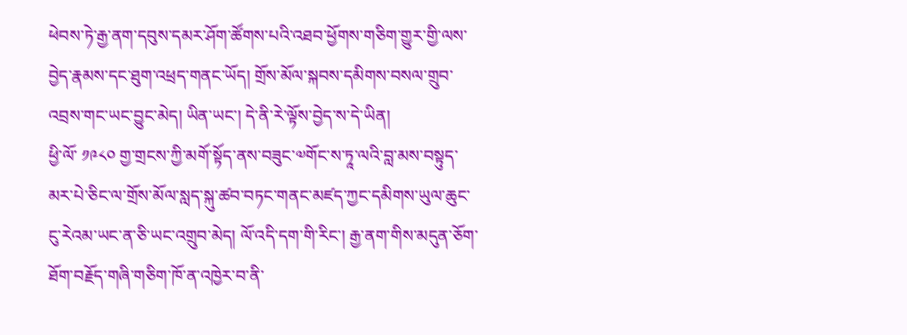ཕེབས་ཏེ་རྒྱ་ནག་དབུས་དམར་ཤོག་ཚོགས་པའི་འཐབ་ཕྱོགས་གཅིག་གྱུར་གྱི་ལས་བྱེད་རྣམས་དང་ཐུག་འཕྲད་གནང་ཡོད། གྲོས་མོལ་སྐབས་དམིགས་བསལ་གྲུབ་འབྲས་གང་ཡང་བྱུང་མེད། ཡིན་ཡང་། དེ་ནི་རེ་ལྟོས་བྱེད་ས་དེ་ཡིན།
ཕྱི་ལོ་ ༡༩༨༠ གྱ་གྲངས་ཀྱི་མགོ་སྟོད་ནས་བཟུང་༧གོང་ས་ཏཱ་ལའི་བླ་མས་བསྟུད་མར་པེ་ཅིང་ལ་གྲོས་མོལ་སླད་སྐུ་ཚབ་བཏང་གནང་མཛད་ཀྱང་དམིགས་ཡུལ་ཆུང་ངུ་རེའམ་ཡང་ན་ཅི་ཡང་འགྲུབ་མེད། ལོ་འདི་དག་གི་རིང་། རྒྱ་ནག་གིས་མདུན་ཅོག་ཐོག་བརྗོད་གཞི་གཅིག་ཁོ་ན་འཁྱེར་བ་ནི་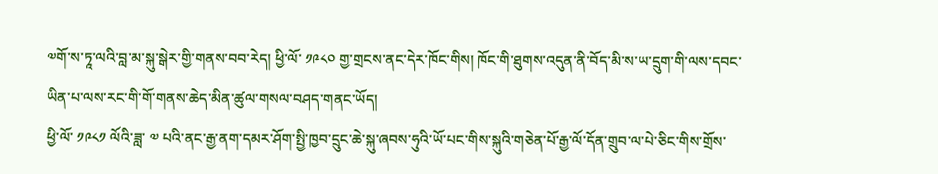༧གོ་ས་ཏཱ་ལའི་བླ་མ་སྐུ་སྒེར་གྱི་གནས་བབ་རེད། ཕྱི་ལོ་ ༡༩༨༠ གྱ་གྲངས་ནང་དེར་ཁོང་གིས། ཁོང་གི་ཐུགས་འདུན་ནི་བོད་མི་ས་ཡ་དྲུག་གི་ལས་དབང་ཡིན་པ་ལས་རང་གི་གོ་གནས་ཆེད་མིན་ཚུལ་གསལ་བཤད་གནང་ཡོད།
ཕྱི་ལོ་ ༡༩༨༡ ལོའི་ཟླ་ ༧ པའི་ནང་རྒྱ་ནག་དམར་ཤོག་སྤྱི་ཁྱབ་དྲུང་ཆེ་སྐུ་ཞབས་ཧུའི་ཡོ་པང་གིས་སྐུའི་གཅེན་པོ་རྒྱ་ལོ་དོན་གྲུབ་ལ་པེ་ཅིང་གིས་གྲོས་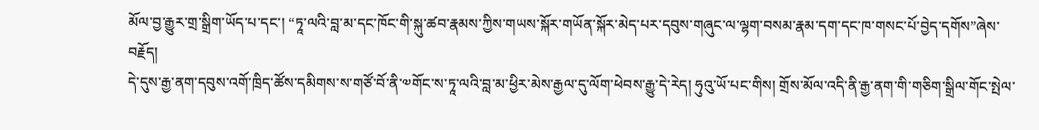མོལ་བྱ་རྒྱུར་གྲ་སྒྲིག་ཡོད་པ་དང་། “ཏཱ་ལའི་བླ་མ་དང་ཁོང་གི་སྐུ་ཚབ་རྣམས་ཀྱིས་གཡས་སྐོར་གཡོན་སྐོར་མེད་པར་དབུས་གཞུང་ལ་ལྷག་བསམ་རྣམ་དག་དང་ཁ་གསང་པོ་བྱེད་དགོས”ཞེས་བརྗོད།
དེ་དུས་རྒྱ་ནག་དབུས་འགོ་ཁྲིད་ཚོས་དམིགས་ས་གཙོ་བོ་ནི་༧གོང་ས་ཏཱ་ལའི་བླ་མ་ཕྱིར་མེས་རྒྱལ་དུ་ལོག་ཕེབས་རྒྱུ་དེ་རེད། ཧུའུ་ཡོ་པང་གིས། གྲོས་མོལ་འདི་ནི་རྒྱ་ནག་གི་གཅིག་སྒྲིལ་གོང་སྤེལ་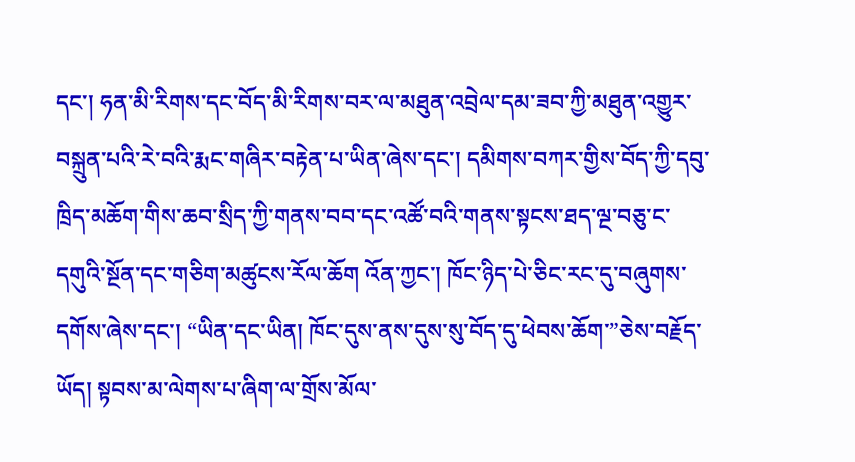དང་། ཧན་མི་རིགས་དང་བོད་མི་རིགས་བར་ལ་མཐུན་འབྲེལ་དམ་ཟབ་ཀྱི་མཐུན་འགྱུར་བསྐྲུན་པའི་རེ་བའི་རྨང་གཞིར་བརྟེན་པ་ཡིན་ཞེས་དང་། དམིགས་བཀར་གྱིས་བོད་ཀྱི་དབུ་ཁྲིད་མཆོག་གིས་ཆབ་སྲིད་ཀྱི་གནས་བབ་དང་འཚོ་བའི་གནས་སྟངས་ཐད་ལྔ་བཅུ་ང་དགུའི་སྔོན་དང་གཅིག་མཚུངས་རོལ་ཆོག འོན་ཀྱང་། ཁོང་ཉིད་པེ་ཅིང་རང་དུ་བཞུགས་དགོས་ཞེས་དང་། “ཡིན་དང་ཡིན། ཁོང་དུས་ནས་དུས་སུ་བོད་དུ་ཕེབས་ཆོག་”ཅེས་བརྗོད་ཡོད། སྟབས་མ་ལེགས་པ་ཞིག་ལ་གྲོས་མོལ་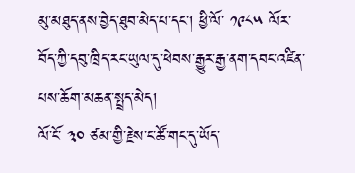མུ་མཐུད་ནས་བྱེད་ཐུབ་མེད་པ་དང་། ཕྱི་ལོ་ ༡༩༨༥ ལོར་བོད་ཀྱི་དབུ་ཁྲིད་རང་ཡུལ་དུ་ཕེབས་རྒྱུར་རྒྱ་ནག་དབང་འཛིན་པས་ཆོག་མཆན་སྤྲད་མེད།
ལོ་ངོ་ ༣༠ ཙམ་གྱི་རྗེས་ང་ཚོ་གང་དུ་ཡོད་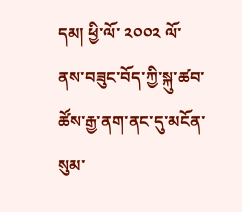དམ། ཕྱི་ལོ་ ༢༠༠༢ ལོ་ནས་བཟུང་བོད་ཀྱི་སྐུ་ཚབ་ཚོས་རྒྱ་ནག་ནང་དུ་མངོན་སུམ་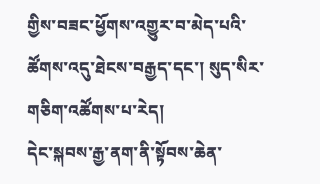གྱིས་བཟང་ཕྱོགས་འགྱུར་བ་མེད་པའི་ཚོགས་འདུ་ཐེངས་བརྒྱད་དང་། སུད་སིར་གཅིག་འཚོགས་པ་རེད།
དེང་སྐབས་རྒྱ་ནག་ནི་སྟོབས་ཆེན་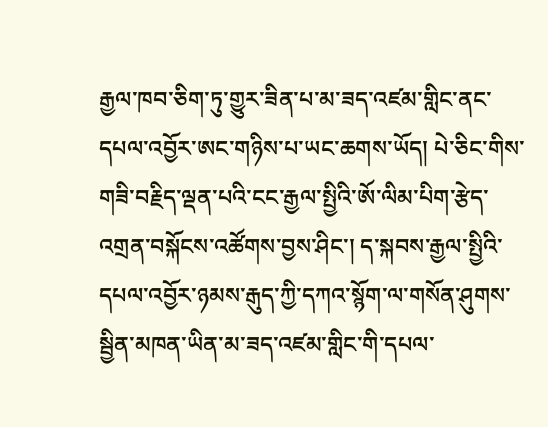རྒྱལ་ཁབ་ཅིག་ཏུ་གྱུར་ཟིན་པ་མ་ཟད་འཛམ་གླིང་ནང་དཔལ་འབྱོར་ཨང་གཉིས་པ་ཡང་ཆགས་ཡོད། པེ་ཅིང་གིས་གཟི་བརྗིད་ལྡན་པའི་ངང་རྒྱལ་སྤྱིའི་ཨོ་ལིམ་པིག་རྩེད་འགྲན་བསྐོངས་འཚོགས་བྱས་ཤིང་། ད་སྐབས་རྒྱལ་སྤྱིའི་དཔལ་འབྱོར་ཉམས་རྒུད་ཀྱི་དཀའ་སྙོག་ལ་གསོན་ཤུགས་སྦྱིན་མཁན་ཡིན་མ་ཟད་འཛམ་གླིང་གི་དཔལ་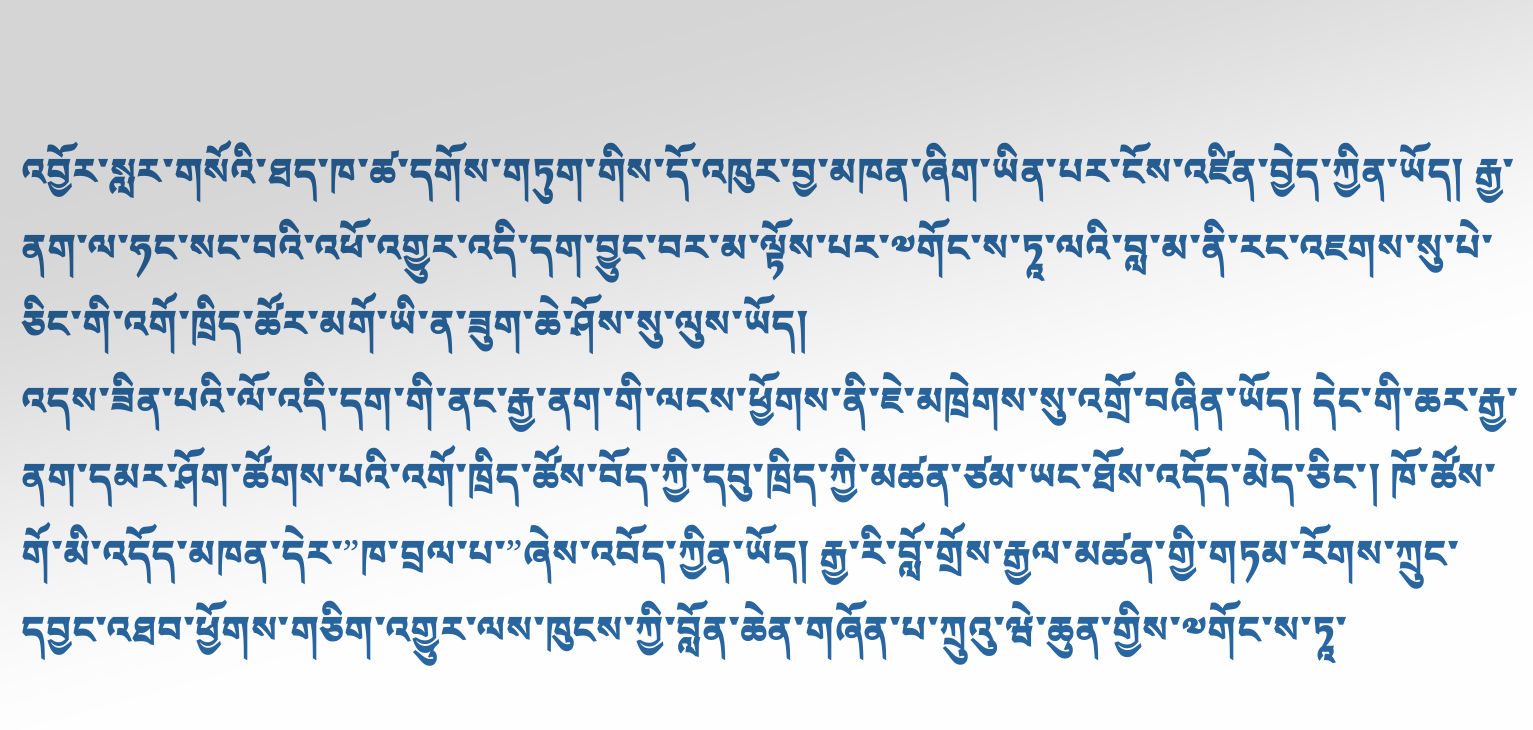འབྱོར་སླར་གསོའི་ཐད་ཁ་ཚ་དགོས་གཏུག་གིས་དོ་འཁུར་བྱ་མཁན་ཞིག་ཡིན་པར་ངོས་འཛིན་བྱེད་ཀྱིན་ཡོད། རྒྱ་ནག་ལ་ཧང་སང་བའི་འཕོ་འགྱུར་འདི་དག་བྱུང་བར་མ་ལྟོས་པར་༧གོང་ས་ཏཱ་ལའི་བླ་མ་ནི་རང་འཇགས་སུ་པེ་ཅིང་གི་འགོ་ཁྲིད་ཚོར་མགོ་ཡི་ན་ཟུག་ཆེ་ཤོས་སུ་ལུས་ཡོད།
འདས་ཟིན་པའི་ལོ་འདི་དག་གི་ནང་རྒྱ་ནག་གི་ལངས་ཕྱོགས་ནི་ཇེ་མཁྲེགས་སུ་འགྲོ་བཞིན་ཡོད། དེང་གི་ཆར་རྒྱ་ནག་དམར་ཤོག་ཚོགས་པའི་འགོ་ཁྲིད་ཚོས་བོད་ཀྱི་དབུ་ཁྲིད་ཀྱི་མཚན་ཙམ་ཡང་ཐོས་འདོད་མེད་ཅིང་། ཁོ་ཚོས་གོ་མི་འདོད་མཁན་དེར་”ཁ་བྲལ་པ་”ཞེས་འབོད་ཀྱིན་ཡོད། རྒྱ་རི་བློ་གྲོས་རྒྱལ་མཚན་གྱི་གཏམ་རོགས་ཀྲུང་དབྱང་འཐབ་ཕྱོགས་གཅིག་འགྱུར་ལས་ཁུངས་ཀྱི་བློན་ཆེན་གཞོན་པ་ཀྲུའུ་ཝེ་ཆུན་གྱིས་༧གོང་ས་ཏཱ་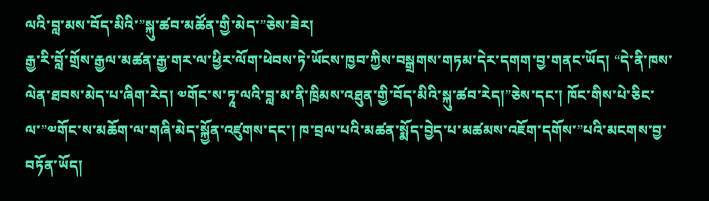ལའི་བླ་མས་བོད་མིའི་”སྐུ་ཚབ་མཚོན་གྱི་མེད་”ཅེས་ཟེར།
རྒྱ་རི་བློ་གྲོས་རྒྱལ་མཚན་རྒྱ་གར་ལ་ཕྱིར་ལོག་ཕེབས་ཏེ་ཡོངས་ཁྱབ་ཀྱིས་བསྒྲགས་གཏམ་དེར་དགག་བྱ་གནང་ཡོད། “དེ་ནི་ཁས་ལེན་ཐབས་མེད་པ་ཞིག་རེད། ༧གོང་ས་ཏཱ་ལའི་བླ་མ་ནི་ཁྲིམས་འཐུན་གྱི་བོད་མིའི་སྐུ་ཚབ་རེད།”ཅེས་དང་། ཁོང་གིས་པེ་ཅིང་ལ་”༧གོང་ས་མཆོག་ལ་གཞི་མེད་སྐྱོན་འཛུགས་དང་། ཁ་བྲལ་པའི་མཚན་སྨོད་བྱེད་པ་མཚམས་འཇོག་དགོས་”པའི་མངགས་བྱ་བཏོན་ཡོད།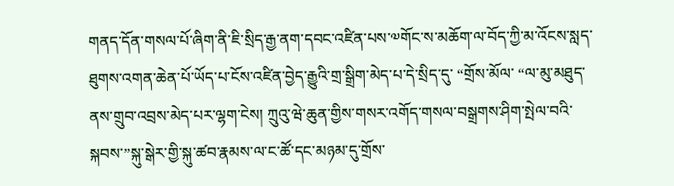གནད་དོན་གསལ་པོ་ཞིག་ནི་ཇི་སྲིད་རྒྱ་ནག་དབང་འཛིན་པས་༧གོང་ས་མཆོག་ལ་བོད་ཀྱི་མ་འོངས་སླད་ཐུགས་འགན་ཆེན་པོ་ཡོད་པ་ངོས་འཛིན་བྱེད་རྒྱུའི་གྲ་སྒྲིག་མེད་པ་དེ་སྲིད་དུ་ “གྲོས་མོལ་ “ལ་མུ་མཐུད་ནས་གྲུབ་འབྲས་མེད་པར་ལྷག་ངེས། ཀྲུའུ་ཝེ་ཆུན་གྱིས་གསར་འགོད་གསལ་བསྒྲགས་ཤིག་སྤེལ་བའི་སྐབས་”སྐུ་སྒེར་གྱི་སྐུ་ཚབ་རྣམས་ལ་ང་ཚོ་དང་མཉམ་དུ་གྲོས་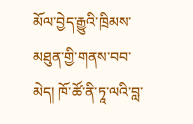མོལ་བྱེད་རྒྱུའི་ཁྲིམས་མཐུན་གྱི་གནས་བབ་མེད། ཁོ་ཚོ་ནི་ཏཱ་ལའི་བླ་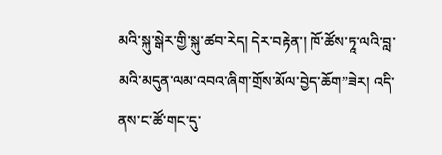མའི་སྐུ་སྒེར་གྱི་སྐུ་ཚབ་རེད། དེར་བརྟེན་། ཁོ་ཚོས་ཏཱ་ལའི་བླ་མའི་མདུན་ལམ་འབའ་ཞིག་གྲོས་མོལ་བྱེད་ཆོག”ཟེར། འདི་ནས་ང་ཚོ་གང་དུ་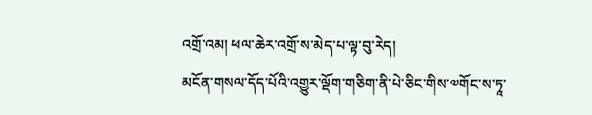འགྲོ་འམ། ཕལ་ཆེར་འགྲོ་ས་མེད་པ་ལྟ་བུ་རེད།
མངོན་གསལ་དོད་པོའི་འགྱུར་ལྡོག་གཅིག་ནི་པེ་ཅིང་གིས་༧གོང་ས་ཏཱ་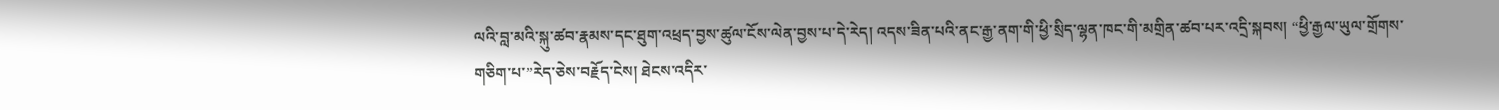ལའི་བླ་མའི་སྐུ་ཚབ་རྣམས་དང་ཐུག་འཕྲད་བྱས་ཚུལ་ངོས་ལེན་བྱས་པ་དེ་རེད། འདས་ཟིན་པའི་ནང་རྒྱ་ནག་གི་ཕྱི་སྲིད་ལྷན་ཁང་གི་མགྲིན་ཚབ་པར་འདྲི་སྐབས། “ཕྱི་རྒྱལ་ཡུལ་གྲོགས་གཅིག་པ་”རེད་ཅེས་བརྗོད་ངེས། ཐེངས་འདིར་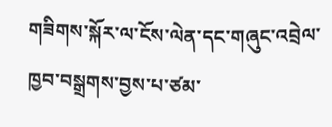གཟིགས་སྐོར་ལ་ངོས་ལེན་དང་གཞུང་འབྲེལ་ཁྱབ་བསྒྲགས་བྱས་པ་ཙམ་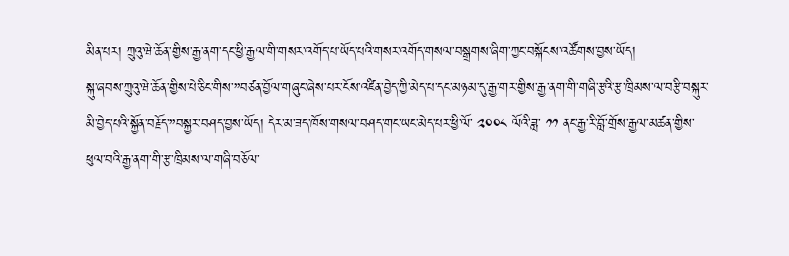མིན་པར། ཀྲུའུ་ཝེ་ཆོན་གྱིས་རྒྱ་ནག་དང་ཕྱི་རྒྱལ་གི་གསར་འགོད་པ་ཡོད་པའི་གསར་འགོད་གསལ་བསྒྲགས་ཞིག་ཀྱང་བསྐོངས་འཚོགས་བྱས་ཡོད།
སྐུ་ཞབས་ཀྲུའུ་ཝེ་ཆོན་གྱིས་པེ་ཅིང་གིས་”བཙན་བྱོལ་གཞུང་ཞེས་པར་ངོས་འཛིན་བྱེད་ཀྱི་མེད་པ་དང་མཉམ་དུ་རྒྱ་གར་གྱིས་རྒྱ་ནག་གི་གཞི་རྩའི་རྩ་ཁྲིམས་ལ་བརྩི་བསྐུར་མི་བྱེད་པའི་སྐྱོན་བརྗོད་”བསྐྱར་བཤད་བྱས་ཡོད། དེར་མ་ཟད་ཁོས་གསལ་བཤད་གང་ཡང་མེད་པར་ཕྱི་ལོ་ ༢༠༠༨ ལོའི་ཟླ་ ༡༡ ནང་རྒྱ་རི་བློ་གྲོས་རྒྱལ་མཚན་གྱིས་ཕུལ་བའི་རྒྱ་ནག་གི་རྩ་ཁྲིམས་ལ་གཞི་བཅོལ་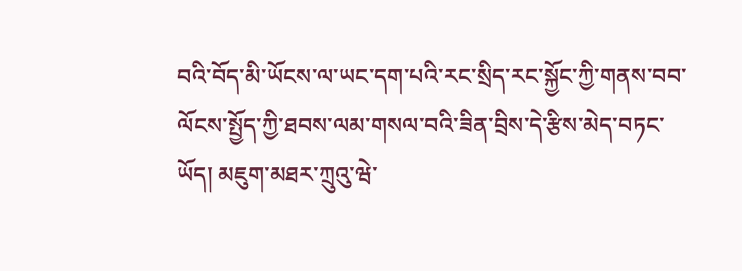བའི་བོད་མི་ཡོངས་ལ་ཡང་དག་པའི་རང་སྲིད་རང་སྐྱོང་ཀྱི་གནས་བབ་ལོངས་སྤྱོད་ཀྱི་ཐབས་ལམ་གསལ་བའི་ཟིན་བྲིས་དེ་རྩིས་མེད་བཏང་ཡོད། མཇུག་མཐར་ཀྲུའུ་ཝེ་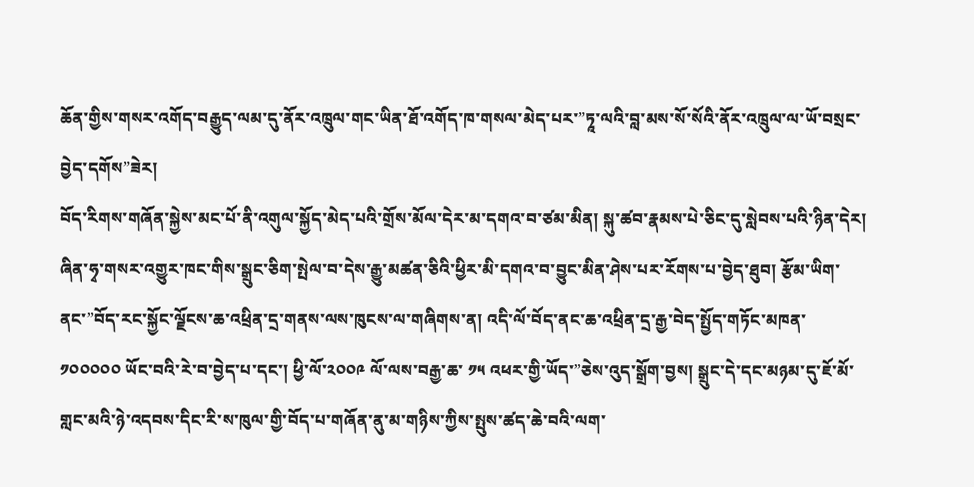ཆོན་གྱིས་གསར་འགོད་བརྒྱུད་ལམ་དུ་ནོར་འཁྲུལ་གང་ཡིན་ཐོ་འགོད་ཁ་གསལ་མེད་པར་”ཏཱ་ལའི་བླ་མས་སོ་སོའི་ནོར་འཁྲུལ་ལ་ཡོ་བསྲང་བྱེད་དགོས”ཟེར།
བོད་རིགས་གཞོན་སྐྱེས་མང་པོ་ནི་འགུལ་སྐྱོད་མེད་པའི་གྲོས་མོལ་དེར་མ་དགའ་བ་ཙམ་མིན། སྐུ་ཚབ་རྣམས་པེ་ཅིང་དུ་སླེབས་པའི་ཉིན་དེར། ཞིན་ཧྭ་གསར་འགྱུར་ཁང་གིས་སྒྲུང་ཅིག་སྤེལ་བ་དེས་རྒྱུ་མཚན་ཅིའི་ཕྱིར་མི་དགའ་བ་བྱུང་མིན་ཤེས་པར་རོགས་པ་བྱེད་ཐུབ། རྩོམ་ཡིག་ནང་”བོད་རང་སྐྱོང་ལྗོངས་ཆ་འཕྲིན་དྲ་གནས་ལས་ཁུངས་ལ་གཞིགས་ན། འདི་ལོ་བོད་ནང་ཆ་འཕྲིན་དྲ་རྒྱ་བེད་སྤྱོད་གཏོང་མཁན་ ༡༠༠༠༠༠ ཡོང་བའི་རེ་བ་བྱེད་པ་དང་། ཕྱི་ལོ་༢༠༠༩ ལོ་ལས་བརྒྱ་ཆ་ ༡༥ འཕར་གྱི་ཡོད་”ཅེས་འུད་སྒྲོག་བྱས། སྒྲུང་དེ་དང་མཉམ་དུ་ཇོ་མོ་གླང་མའི་ཉེ་འདབས་དིང་རི་ས་ཁུལ་གྱི་བོད་པ་གཞོན་ནུ་མ་གཉིས་ཀྱིས་སྤུས་ཚད་ཆེ་བའི་ལག་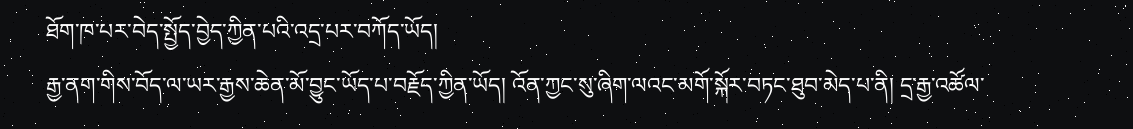ཐོག་ཁ་པར་བེད་སྤྱོད་བྱེད་ཀྱིན་པའི་འདྲ་པར་བཀོད་ཡོད།
རྒྱ་ནག་གིས་བོད་ལ་ཡར་རྒྱས་ཆེན་མོ་བྱུང་ཡོད་པ་བརྗོད་ཀྱིན་ཡོད། འོན་ཀྱང་སུ་ཞིག་ལའང་མགོ་སྐོར་བཏང་ཐུབ་མེད་པ་ནི། དྲ་རྒྱ་འཚོལ་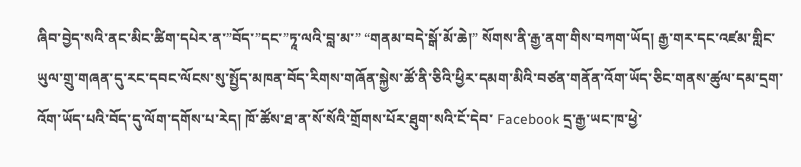ཞིབ་བྱེད་སའི་ནང་མིང་ཚིག་དཔེར་ན་”བོད་”དང་”ཏཱ་ལའི་བླ་མ་” “གནམ་བདེ་སྒོ་མོ་ཆེ།” སོགས་ནི་རྒྱ་ནག་གིས་བཀག་ཡོད། རྒྱ་གར་དང་འཛམ་གླིང་ཡུལ་གྲུ་གཞན་དུ་རང་དབང་ལོངས་སུ་སྤྱོད་མཁན་བོད་རིགས་གཞོན་སྐྱེས་ཚོ་ནི་ཅིའི་ཕྱིར་དམག་མིའི་བཙན་གནོན་འོག་ཡོད་ཅིང་གནས་ཚུལ་དམ་དྲག་འོག་ཡོད་པའི་བོད་དུ་ལོག་དགོས་པ་རེད། ཁོ་ཚོས་ཐ་ན་སོ་སོའི་གྲོགས་པོར་ཐུག་སའི་ངོ་དེབ་ Facebook དྲ་རྒྱ་ཡང་ཁ་ཕྱེ་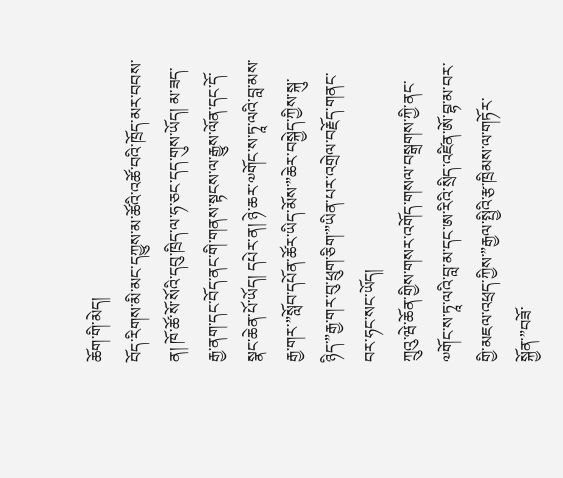ཆོག་གི་མེད།
བོད་རིགས་མི་མང་དཀྱུས་མ་ཚོའི་འཚོ་བའི་ཁྲོད་མར་བབས་ན། ཁོ་ཚོ་སོ་སོའི་དབུ་ཁྲིད་ལ་ཧ་ཅང་དད་གུས་ཡོད། མ་ཟད་རྒྱ་ནག་དང་བོད་ནང་གི་གནས་སྟངས་ལ་རྒྱུས་ལོན་དང་དོ་སྣང་ཆེན་པོ་ཡོད། དཔེར་ན། ཉེ་ཆར་༧གོང་ས་ཏཱ་ལའི་བླ་མས་རྒྱ་གར་”སློབ་དཔོན་ཚོར་ཡིད་མོས་”ཆེར་བསྐྱེད་ཀྱིས་སྐུ་ཉིད་”རྒྱ་གར་བུ་ཕྲུག་ཅིག་”ཡིན་པར་འགྲེལ་བརྗོད་གནང་བར་ཧང་སང་ཡོད།
ཀྲུའུ་ཝེ་ཆོན་གྱིས་གསར་འགོད་གསལ་བསྒྲགས་ཀྱི་ནང་༧གོང་ས་ཏཱ་ལའི་བླ་མ་དང་ཨ་རིའི་སྲིད་འཛིན་ཨོ་བྷ་མ་བར་གྱི་མཇལ་འཕྲད་ཀྱིས་”རྒྱལ་སྤྱིའི་རྩ་ཁྲིམས་ལ་གཏོར་སྐྱོན་”བཟོ་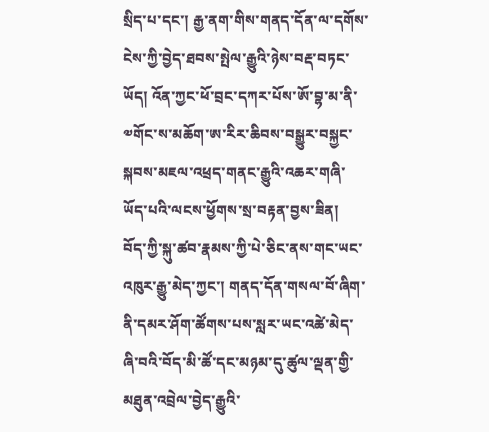སྲིད་པ་དང་། རྒྱ་ནག་གིས་གནད་དོན་ལ་དགོས་ངེས་ཀྱི་བྱེད་ཐབས་སྤེལ་རྒྱུའི་ཉེས་བརྡ་བཏང་ཡོད། འོན་ཀྱང་ཕོ་བྲང་དཀར་པོས་ཨོ་བྷ་མ་ནི་༧གོང་ས་མཆོག་ཨ་རིར་ཆིབས་བསྒྱུར་བསྐྱང་སྐབས་མཇལ་འཕྲད་གནང་རྒྱུའི་འཆར་གཞི་ཡོད་པའི་ལངས་ཕྱོགས་སྲ་བརྟན་བྱས་ཟིན།
བོད་ཀྱི་སྐུ་ཚབ་རྣམས་ཀྱི་པེ་ཅིང་ནས་གང་ཡང་འཁུར་རྒྱུ་མེད་ཀྱང་། གནད་དོན་གསལ་བོ་ཞིག་ནི་དམར་ཤོག་ཚོགས་པས་སླར་ཡང་འཚེ་མེད་ཞི་བའི་བོད་མི་ཚོ་དང་མཉམ་དུ་ཚུལ་ལྡན་གྱི་མཐུན་འབྲེལ་བྱེད་རྒྱུའི་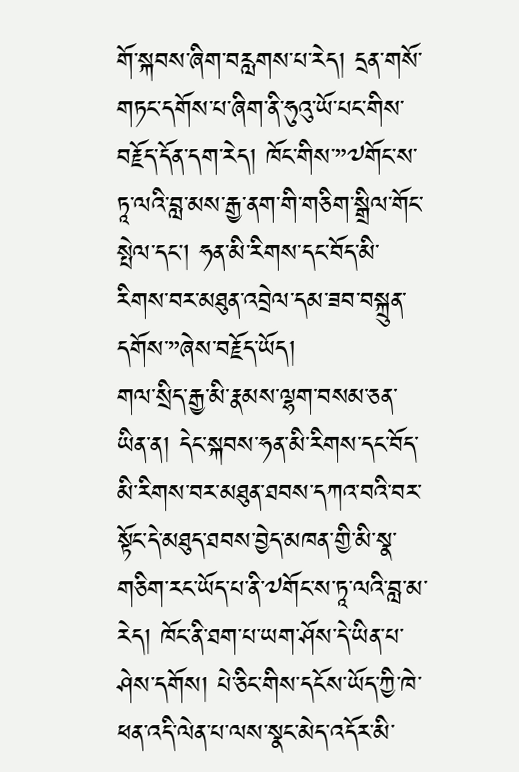གོ་སྐབས་ཞིག་བརླགས་པ་རེད། དྲན་གསོ་གཏང་དགོས་པ་ཞིག་ནི་ཧུའུ་ཡོ་པང་གིས་བརྗོད་དོན་དག་རེད། ཁོང་གིས་”༧གོང་ས་ཏཱ་ལའི་བླ་མས་རྒྱ་ནག་གི་གཅིག་སྒྲིལ་གོང་སྤེལ་དང། ཧན་མི་རིགས་དང་བོད་མི་རིགས་བར་མཐུན་འབྲེལ་དམ་ཟབ་བསྐྲུན་དགོས་”ཞེས་བརྗོད་ཡོད།
གལ་སྲིད་རྒྱ་མི་རྣམས་ལྷག་བསམ་ཅན་ཡིན་ན། དེང་སྐབས་ཧན་མི་རིགས་དང་བོད་མི་རིགས་བར་མཐུན་ཐབས་དཀའ་བའི་བར་སྟོང་དེ་མཐུད་ཐབས་བྱེད་མཁན་གྱི་མི་སྣ་གཅིག་རང་ཡོད་པ་ནི་༧གོང་ས་ཏཱ་ལའི་བླ་མ་རེད། ཁོང་ནི་ཐག་པ་ཡག་ཤོས་དེ་ཡིན་པ་ཤེས་དགོས། པེ་ཅིང་གིས་དངོས་ཡོད་ཀྱི་ཁེ་ཕན་འདི་ལེན་པ་ལས་སྣང་མེད་འདོར་མི་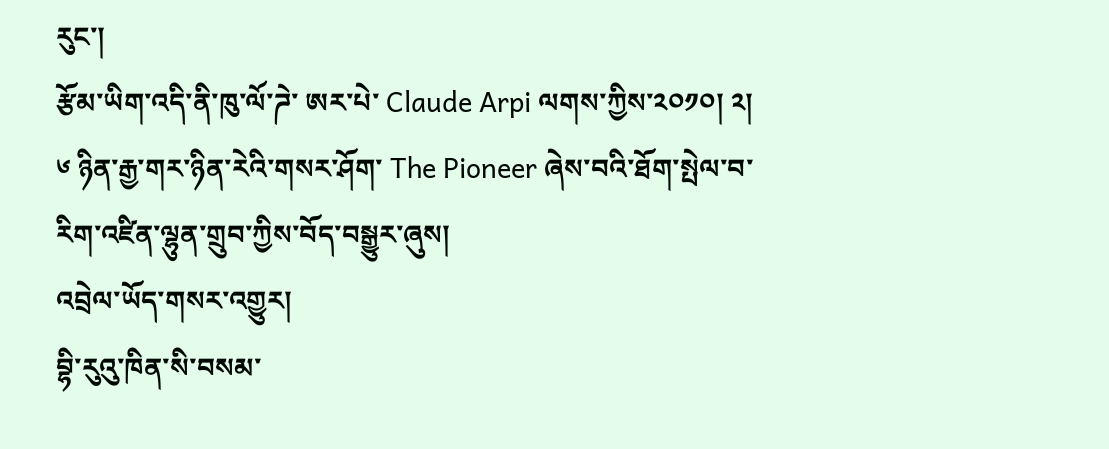རུང་།
རྩོམ་ཡིག་འདི་ནི་ཁུ་ལོ་ཌེ་ ཨར་པེ་ Claude Arpi ལགས་ཀྱིས་༢༠༡༠། ༢། ༦ ཉིན་རྒྱ་གར་ཉིན་རེའི་གསར་ཤོག་ The Pioneer ཞེས་བའི་ཐོག་སྤེལ་བ་རིག་འཛིན་ལྷུན་གྲུབ་ཀྱིས་བོད་བསྒྱུར་ཞུས།
འབྲེལ་ཡོད་གསར་འགྱུར།
བྷི་རུའུ་ཁིན་སི་བསམ་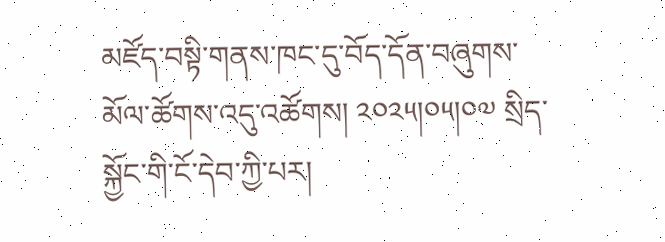མཛོད་བསྟི་གནས་ཁང་དུ་བོད་དོན་བཞུགས་མོལ་ཚོགས་འདུ་འཚོགས། ༢༠༢༥།༠༥།༠༧ སྲིད་སྐྱོང་གི་ངོ་དེབ་ཀྱི་པར།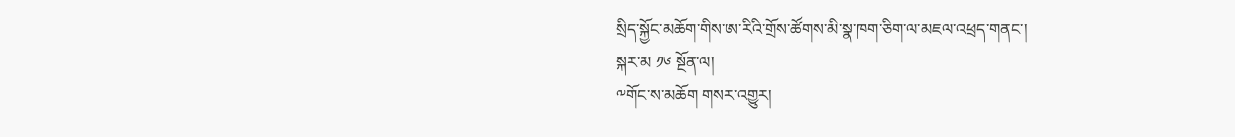སྲིད་སྐྱོང་མཆོག་གིས་ཨ་རིའི་གྲོས་ཚོགས་མི་སྣ་ཁག་ཅིག་ལ་མཇལ་འཕྲད་གནང་།
སྐར་མ ༡༦ སྔོན་ལ།
༸གོང་ས་མཆོག གསར་འགྱུར།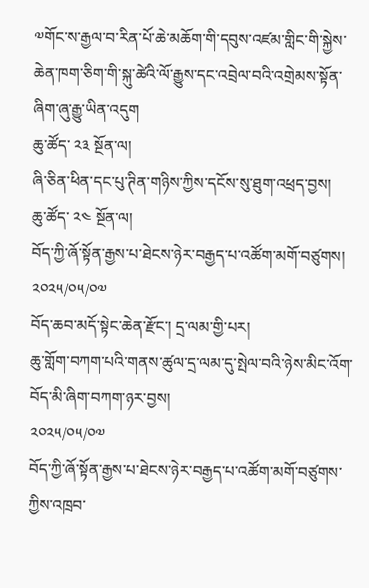༧གོང་ས་རྒྱལ་བ་རིན་པོ་ཆེ་མཆོག་གི་དབུས་འཛམ་གླིང་གི་སྐྱེས་ཆེན་ཁག་ཅིག་གི་སྐུ་ཚེའི་ལོ་རྒྱུས་དང་འབྲེལ་བའི་འགྲེམས་སྟོན་ཞིག་ཞུ་རྒྱུ་ཡིན་འདུག
ཆུ་ཚོད་ ༢༣ སྔོན་ལ།
ཞི་ཅིན་ཕིན་དང་པུ་ཊིན་གཉིས་ཀྱིས་དངོས་སུ་ཐུག་འཕྲད་བྱས།
ཆུ་ཚོད་ ༢༤ སྔོན་ལ།
བོད་ཀྱི་ཞོ་སྟོན་རྒྱས་པ་ཐེངས་ཉེར་བརྒྱད་པ་འཚོག་མགོ་བཙུགས།
༢༠༢༥/༠༥/༠༧
བོད་ཆབ་མདོ་སྟེང་ཆེན་རྫོང་། དྲ་ལམ་གྱི་པར།
ཆུ་གློག་བཀག་པའི་གནས་ཚུལ་དྲ་ལམ་དུ་སྤེལ་བའི་ཉེས་མིང་འོག་བོད་མི་ཞིག་བཀག་ཉར་བྱས།
༢༠༢༥/༠༥/༠༧
བོད་ཀྱི་ཞོ་སྟོན་རྒྱས་པ་ཐེངས་ཉེར་བརྒྱད་པ་འཚོག་མགོ་བཙུགས་ཀྱིས་འཁྲབ་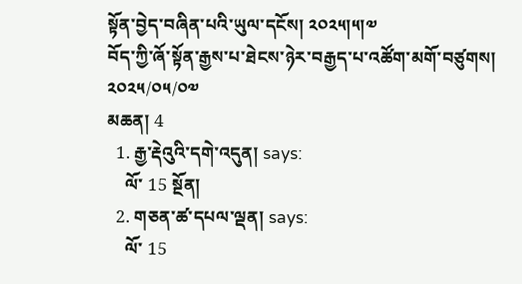སྟོན་བྱེད་བཞིན་པའི་ཡུལ་དངོས། ༢༠༢༥།༥།༧
བོད་ཀྱི་ཞོ་སྟོན་རྒྱས་པ་ཐེངས་ཉེར་བརྒྱད་པ་འཚོག་མགོ་བཙུགས།
༢༠༢༥/༠༥/༠༧
མཆན། 4
  1. རྒྱ་རྡེའུའི་དགེ་འདུན། says:
    ལོ་ 15 སྔོན།
  2. གཅན་ཚ་དཔལ་ལྡན། says:
    ལོ་ 15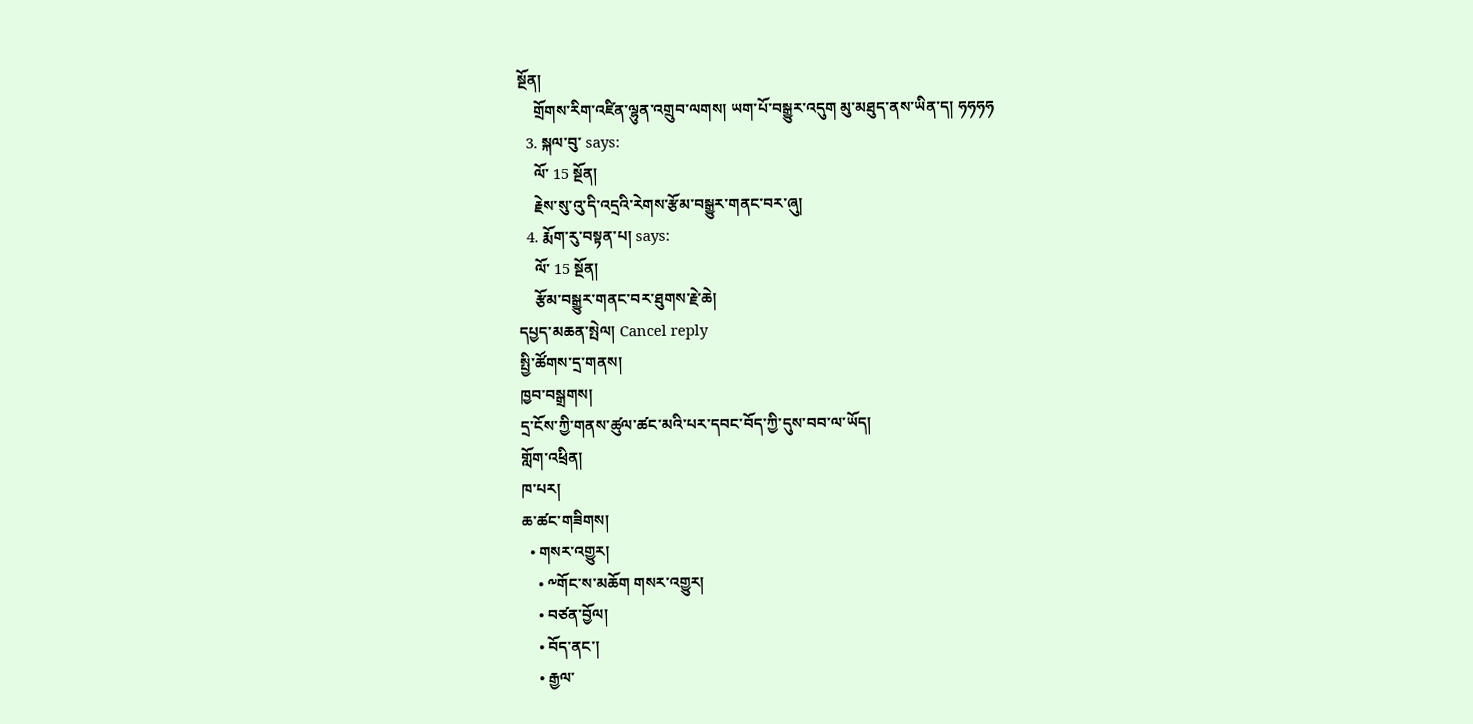སྔོན།
    གྲོགས་རིག་འཛིན་ལྷུན་འགྲུབ་ལགས། ཡག་པོ་བསྒྱུར་འདུག མུ་མཐུད་ནས་ཡིན་ད། ཧཧཧཧ
  3. སྐལ་བུ་ says:
    ལོ་ 15 སྔོན།
    རྗེས་སུ་འུ་དི་འདྲའི་རེགས་རྩོམ་བསྒྱུར་གནང་བར་ཞུ།
  4. རྨོག་རུ་བསྟན་པ། says:
    ལོ་ 15 སྔོན།
    རྩོམ་བསྒྱུར་གནང་བར་ཐུགས་རྗེ་ཆེ།
དཔྱད་མཆན་སྤེལ། Cancel reply
སྤྱི་ཚོགས་དྲ་གནས།
ཁྱབ་བསྒྲགས།
དྲ་ངོས་ཀྱི་གནས་ཚུལ་ཚང་མའི་པར་དབང་བོད་ཀྱི་དུས་བབ་ལ་ཡོད།
གློག་འཕྲིན།
ཁ་པར།
ཆ་ཚང་གཟིགས།
  • གསར་འགྱུར།
    • ༸གོང་ས་མཆོག གསར་འགྱུར།
    • བཙན་བྱོལ།
    • བོད་ནང་།
    • རྒྱལ་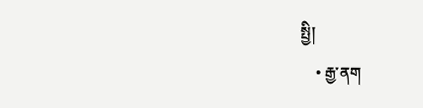སྤྱི།
    • རྒྱ་ནག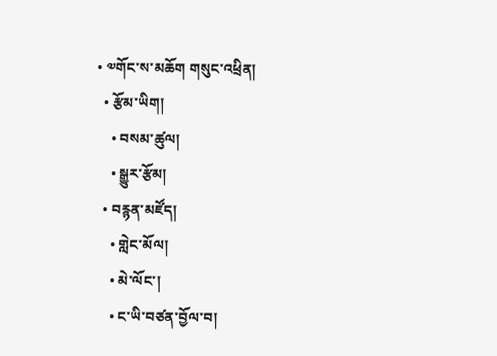• ༧གོང་ས་མཆོག གསུང་འཕྲིན།
  • རྩོམ་ཡིག།
    • བསམ་ཚུལ།
    • སྒྱུར་རྩོམ།
  • བརྙན་མཛོད།
    • གླེང་མོལ།
    • མེ་ལོང་།
    • ང་ཡི་བཙན་བྱོལ་བ།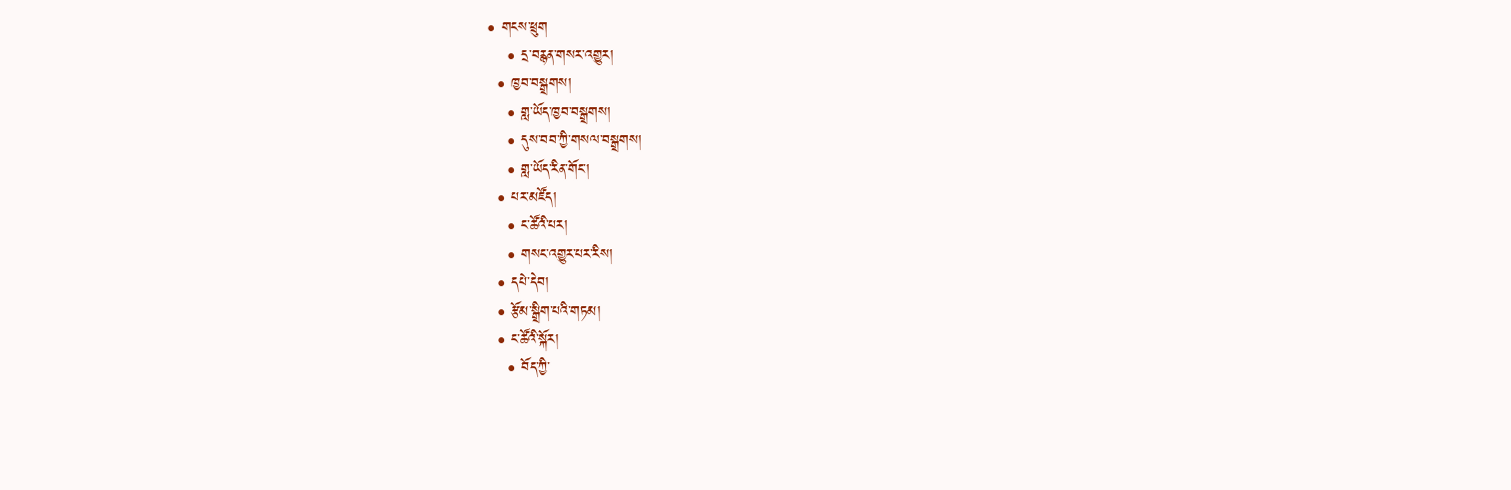• གངས་ཕྲུག
    • དྲ་བརྙན་གསར་འགྱུར།
  • ཁྱབ་བསྒྲགས།
    • གླ་ཡོད་ཁྱབ་བསྒྲགས།
    • དུས་བབ་ཀྱི་གསལ་བསྒྲགས།
    • གླ་ཡོད་རིན་གོང་།
  • པར་མཛོད།
    • ང་ཚོའི་པར།
    • གསང་འགྱུར་པར་རིས།
  • དཔེ་དེབ།
  • རྩོམ་སྒྲིག་པའི་གཏམ།
  • ང་ཚོའི་སྐོར།
    • བོད་ཀྱི་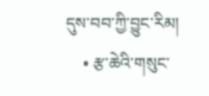དུས་བབ་ཀྱི་བྱུང་རིམ།
    • རྩ་ཆེའི་གསུང་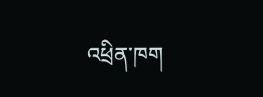འཕྲིན་ཁག